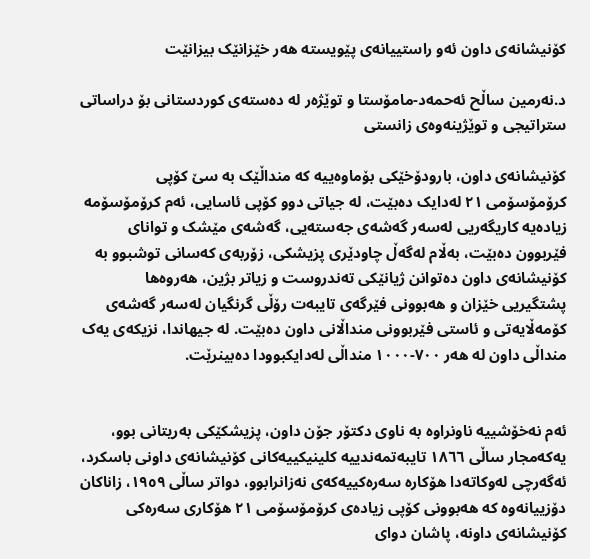کۆنیشانەی داون ئەو راستییانەی پێویستە هەر خێزانێک بیزانێت

د.نه‌رمین ساڵح ئه‌حمه‌د-مامۆستا و توێژەر لە دەستەی کوردستانی بۆ دراساتی ستراتیجی و توێژینەوەی زانستی

کۆنیشانەی داون، بارودۆخێکی بۆماوەییە کە منداڵێک بە سێ کۆپی کرۆمۆسۆمی ٢١ لەدایک دەبێت، لە جیاتی دوو کۆپی ئاسایی، ئەم کرۆمۆسۆمە زیادەیە کاریگەریی لەسەر گەشەی جەستەیی، گەشەی مێشک و توانای فێربوون دەبێت، بەڵام لەگەڵ چاودێری پزیشکی، زۆربەی کەسانی توشبوو بە کۆنیشانەی داون دەتوانن ژیانێکی تەندروست و زیاتر بژین، هەروەها پشتگیریی خێزان و هەبوونی فێرگەی تایبەت رۆڵی گرنگیان لەسەر گەشەی کۆمەڵایەتی و ئاستی فێربوونی منداڵانی داون دەبێت. لە جیهاندا، نزیکەی یەک منداڵی داون لە هەر ٧٠٠-١٠٠٠ منداڵی لەدایکبوودا دەبینرێت.


ئەم نەخۆشییە ناونراوە بە ناوی دکتۆر جۆن داون، پزیشکێکی بەریتانی بوو، یەکەمجار ساڵی ١٨٦٦ تایبەتمەندییە کلینیکییەکانی کۆنیشانەی داونی باسکرد، ئەگەرچی لەوکاتەدا هۆکارە سەرەکییەکەی نەزانرابوو، دواتر ساڵی ١٩٥٩، زاناکان دۆزییانەوە کە هەبوونی کۆپی زیادەی کرۆمۆسۆمی ٢١ هۆکاری سەرەکی کۆنیشانەی داونە، پاشان دوای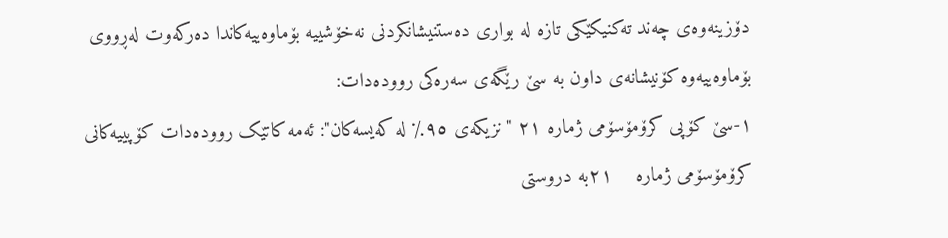دۆزینەوەی چەند تەکنیکێکی تازە لە بواری دەستنیشانکردنی نەخۆشییە بۆماوەییەکاندا دەرکەوت لەڕووی بۆماوەییەوە کۆنیشانەی داون بە سێ رێگەی سەرەکی روودەدات:
١-سێ کۆپی کرۆمۆسۆمی ژمارە ٢١ "نزیکەی ٩٥٪ لە کەیسەکان": ئەمە کاتێک روودەدات کۆپییەکانی کرۆمۆسۆمی ژمارە    ٢١بە دروستی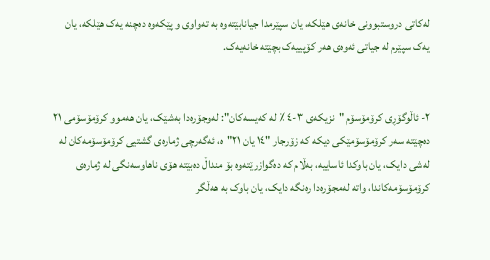لەکاتی دروستبوونی خانەی هێلکە، یان سپێرمدا جیانابێتەوە بە تەواوی و پێکەوە دەچنە یەک هێلکە، یان یەک سپێرم لە جیاتی ئەوەی هەر کۆپییەک بچێتە خانەیەک.


٢- ئاڵوگۆڕی کرۆمۆسۆم "نزیکەی ٣-٤ ٪ لە کەیسەکان": لەوجۆرەدا بەشێک، یان هەموو کرۆمۆسۆمی ٢١ دەچێتە سەر کرۆمۆسۆمێکی دیکە کە زۆرجار "١٤ یان ٢١"ە، ئەگەرچی ژمارەی گشتیی کرۆمۆسۆمەکان لە لەشی دایک، یان باوکدا ئاساییە، بەڵام کە دەگوازرێتەوە بۆ منداڵ دەبێتە هۆی ناهاوسەنگی لە ژمارەی کرۆمۆسۆمەکاندا، واتە لەمجۆرەدا رەنگە دایک، یان باوک بە هەڵگر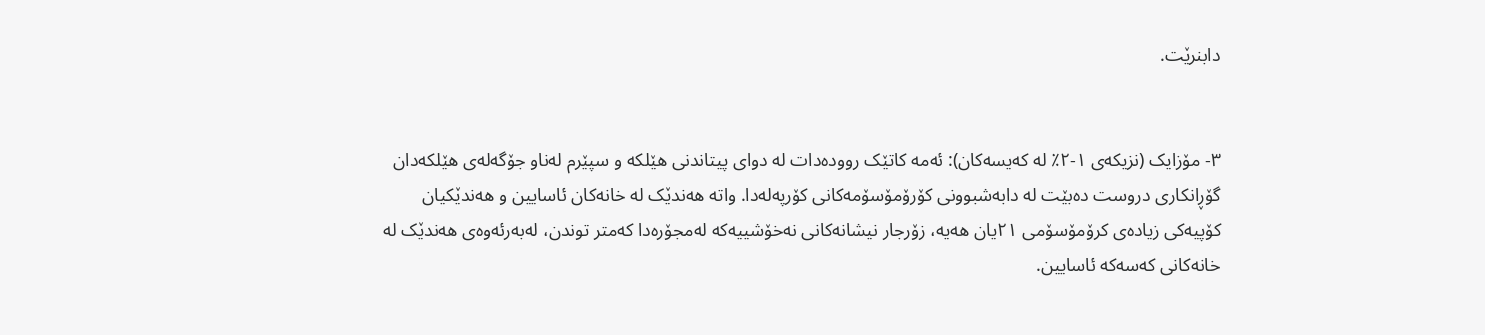دابنرێت.


٣- مۆزایک (نزیکەی ١-٢٪ لە کەیسەکان): ئەمە کاتێک روودەدات لە دوای پیتاندنی هێلکە و سپێرم لەناو جۆگەلەی هێلکەدان گۆڕانکاری دروست دەبێت لە دابەشبوونی کۆرۆمۆسۆمەکانی کۆرپەلەدا. واتە هەندێک لە خانەکان ئاسایین و هەندێکیان کۆپیەکی زیادەی کرۆمۆسۆمی ٢١یان هەیە، زۆرجار نیشانەکانی نەخۆشییەکە لەمجۆرەدا کەمتر توندن، لەبەرئەوەی هەندێک لە خانەکانی کەسەکە ئاسایین.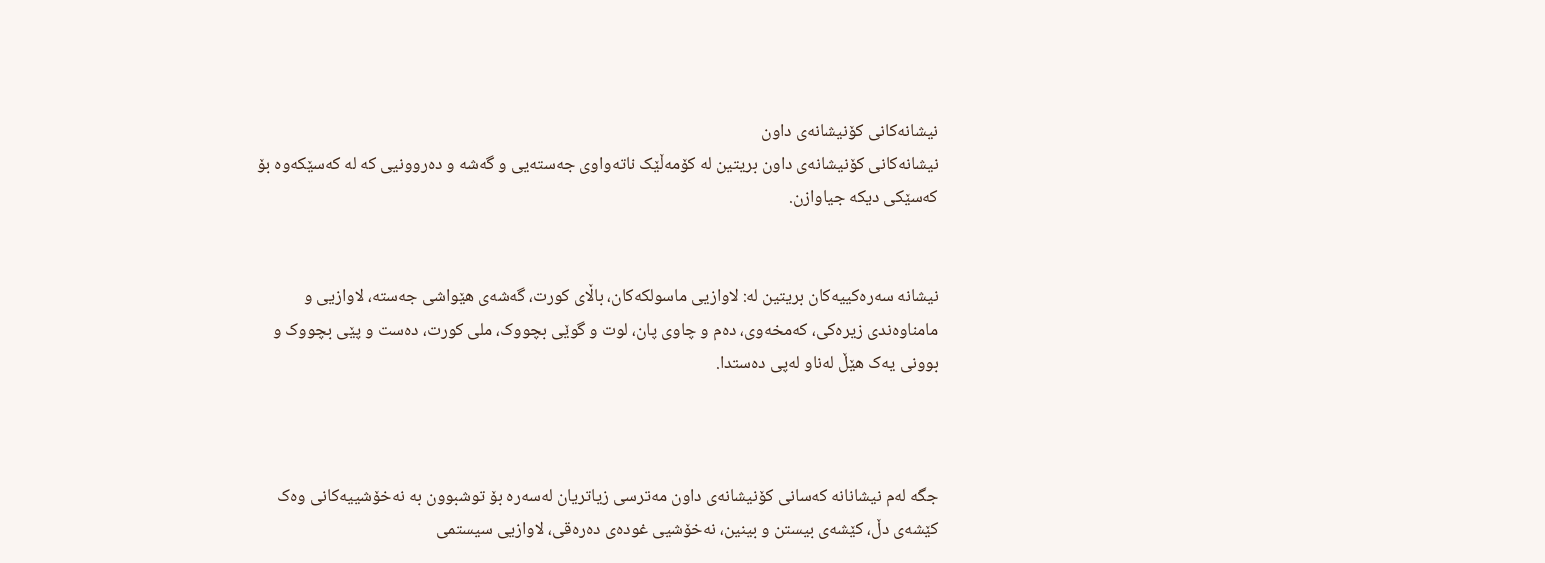نیشانەکانی کۆنیشانەی داون
نیشانەکانی کۆنیشانەی داون بریتین لە کۆمەڵێک ناتەواوی جەستەیی و گەشە و دەروونیی کە لە کەسێکەوە بۆ کەسێکی دیکە جیاوازن.


نیشانە سەرەکییەکان بریتین لە: لاوازیی ماسولکەکان، باڵای کورت، گەشەی هێواشی جەستە، لاوازیی و مامناوەندی زیرەکی، کەمخەوی، دەم و چاوی پان، لوت و گوێی بچووک، ملی کورت، دەست و پێی بچووک و بوونی یەک هێڵ لەناو لەپی دەستدا.



جگە لەم نیشانانە کەسانی کۆنیشانەی داون مەترسی زیاتریان لەسەرە بۆ توشبوون بە نەخۆشییەکانی وەک کێشەی دڵ، کێشەی بیستن و بینین، نەخۆشیی غودەی دەرەقی، لاوازیی سیستمی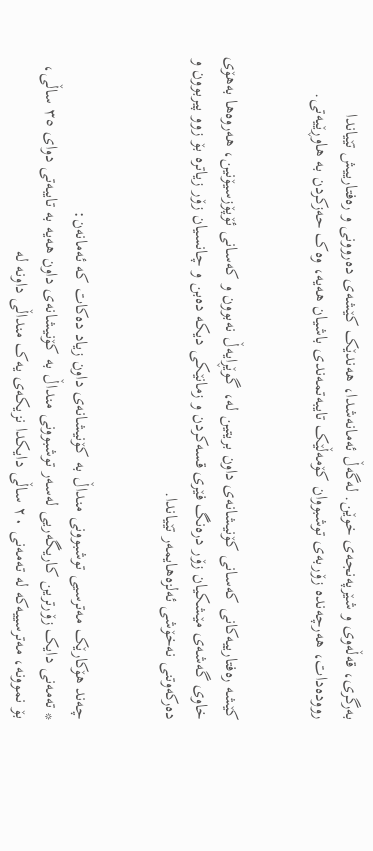بەرگری، قەڵەوی و شێرپەنجەی خوێن. لەگەڵ ئەمانەشدا، هەندێک کێشەی دەروونی و رەفتارییش تێیاندا روودەدات، هەرچەندە زۆربەی توشبووان کۆمەڵێک تایبەتمەندی باشیان هەیە، وەک حەزکردن بە هاوڕێیەتی.


کێشە رەفتارییەکانی کەسانی کۆنیشانەی داون بریتین لە، گوێڕایەڵ نەبوون و کەسانی ئۆپۆزسیۆنین، هەروەها بەهۆی خاوی گەشەی مێشکیان زۆر درەنگ فێری قسەکردن و زمانێکی دیکە دەبن و چانسیان زۆر زیاترە بۆ زوو پیربوون و دەرکەوتنی نەخۆشی ئەلزەهایمەر تێیاندا.


چەند هۆکارێک مەترسیی توشبوونی منداڵ بە کۆنیشانەی داون زیاد دەکات کە ئەمانەن:
* تەمەنی دایک زۆرترین کاریگەریی لەسەر توشبوونی منداڵ بە کۆنیشانەی داون هەیە بە تایبەتی دوای ٣٥ ساڵی، بۆ نموونە، مەترسییەکە لە تەمەنی ٢٠ ساڵی دایکدا نزیکەی یەک منداڵی داونە لە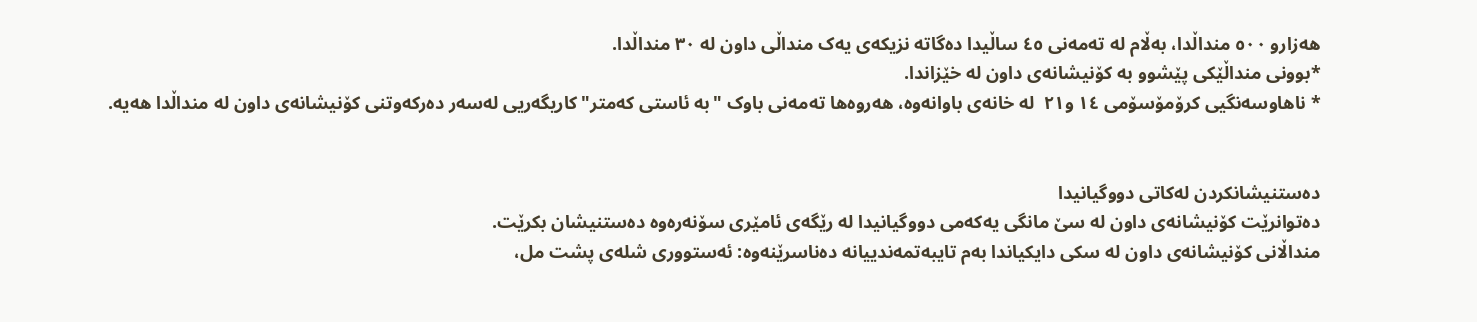هەزارو ٥٠٠ منداڵدا، بەڵام لە تەمەنی ٤٥ ساڵیدا دەگاتە نزیکەی یەک منداڵی داون لە ٣٠ منداڵدا.
*بوونی منداڵێکی پێشوو بە کۆنیشانەی داون لە خێزاندا.
* ناهاوسەنگیی کرۆمۆسۆمی ١٤ و٢١  لە خانەی باوانەوە، هەروەها تەمەنی باوک "بە ئاستی کەمتر"کاریگەریی لەسەر دەرکەوتنی کۆنیشانەی داون لە منداڵدا هەیە.


دەستنیشانکردن لەکاتی دووگیانیدا
دەتوانرێت کۆنیشانەی داون لە سێ مانگی یەکەمی دووگیانیدا لە رێگەی ئامێری سۆنەرەوە دەستنیشان بکرێت.
منداڵانی کۆنیشانەی داون لە سکی دایکیاندا بەم تایبەتمەندییانە دەناسرێنەوە: ئەستووری شلەی پشت مل،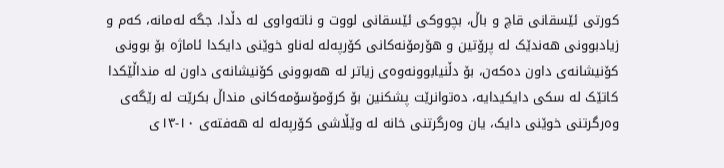کورتی ئێسقانی قاچ و باڵ، بچووکی ئێسقانی لووت و ناتەواوی لە دڵدا. جگە لەمانە، کەم و زیادبوونی هەندێک لە پرۆتین و هۆرمۆنەکانی کۆرپەلە لەناو خوێنی دایکدا ئاماژە بۆ بوونی کۆنیشانەی داون دەکەن، بۆ دڵنیابوونەوەی زیاتر لە هەبوونی کۆنیشانەی داون لە منداڵێکدا کاتێک لە سکی دایکیدایە، دەتوانرێت پشکنین بۆ کرۆمۆسۆمەکانی منداڵ بکرێت لە رێگەی وەرگرتنی خوێنی دایک، یان وەرگرتنی خانە لە وێڵاشی کۆرپەلە لە هەفتەی ١٠-١٣ی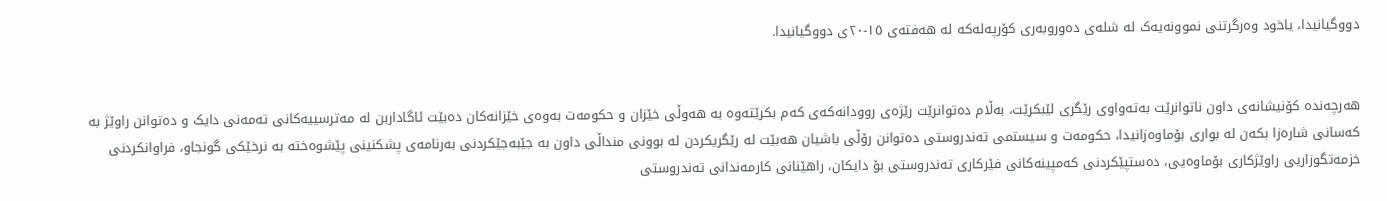دووگیانیدا، یاخود وەرگرتنی نموونەیەک لە شلەی دەوروبەری کۆرپەلەکە لە هەفتەی ١٥-٢٠ی دووگیانیدا.


هەرچەندە کۆنیشانەی داون ناتوانرێت بەتەواوی رێگری لێبکرێت، بەڵام دەتوانرێت رێژەی روودانەکەی کەم بکرێتەوە بە هەوڵی خێزان و حکومەت بەوەی خێزانەکان دەبێت ئاگاداربن لە مەترسییەکانی تەمەنی دایک و دەتوانن راوێژ بە کەسانی شارەزا بکەن لە بواری بۆماوەزانیدا، حکومەت و سیستمی تەندروستی دەتوانن رۆڵی باشیان هەبێت لە رێگریکردن لە بوونی منداڵی داون بە جێبەجێکردنی بەرنامەی پشکنینی پێشوەختە بە نرخێکی گونجاو، فراوانکردنی خزمەتگوزاریی راوێژکاری بۆماوەیی، دەستپێکردنی کەمپینەکانی فێرکاری تەندروستی بۆ دایکان، راهێنانی کارمەندانی تەندروستی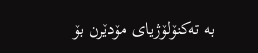بە تەکنۆلۆژیای مۆدێرن بۆ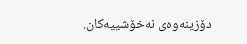دۆزینەوەی نەخۆشییەکان.